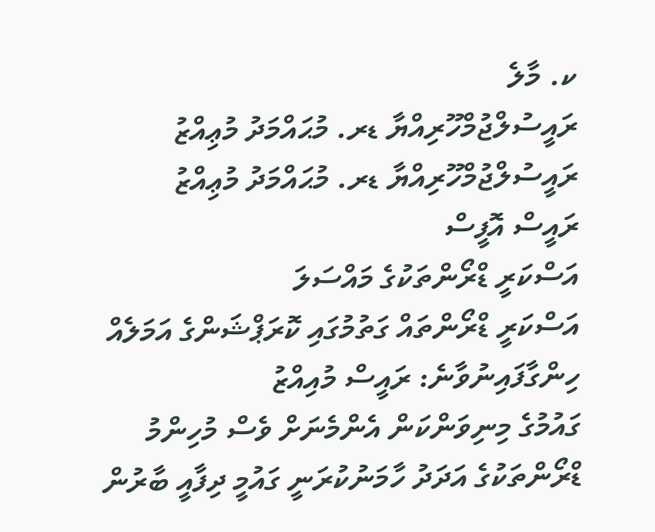ކ. މާލެ
ރައީސުލްޖުމްހޫރިއްޔާ ޑރ. މުޙައްމަދު މުޢިއްޒު
ރައީސުލްޖުމްހޫރިއްޔާ ޑރ. މުޙައްމަދު މުޢިއްޒު
ރައީސް އޮފީސް
އަސްކަރީ ޑްރޯންތަކުގެ މައްސަލަ
އަސްކަރީ ޑްރޯންތައް ގަތުމުގައި ކޮރަޕްޝަންގެ އަމަލެއް ހިންގާފައިނުވާނެ: ރައީސް މުއިއްޒު
ގައުމުގެ މިނިވަންކަން އެންމެނަށް ވެސް މުހިންމު
ޑްރޯންތަކުގެ އަދަދު ހާމަނުކުރަނީ ގައުމީ ދިފާއީ ބާރުން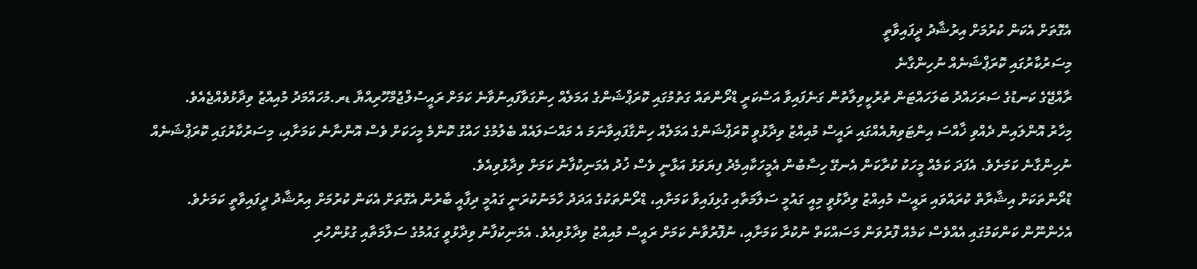އެގޮތަށް އެކަން ކުރުމަށް އިރުޝާދު ދީފައިވާތީ
މިސަރުކާރުގައި ކޮރަޕްޝަނެއް ނުހިންގާނެ
ރާއްޖޭގެ ކަނޑުގެ ސަރަހައްދު ބަލަހައްޓަން ތުރުކީވިލާތުން ގަނެފައިވާ އަސްކަރީ ޑްރޯންތައް ގަތުމުގައި ކޮރަޕްޝަންގެ އަމަލެއް ހިންގަވާފައިނުވާނެ ކަމަށް ރައީސުލްޖުމްހޫރިއްޔާ ޑރ.މުހައްމަދު މުއިއްޒު ވިދާޅުވެއްޖެއެވެ.
މިހާރު އޮންލައިން ދެއްވި ޚާއްސަ އިންޓަވިޔުއެއްގައި ރައީސް މުއިއްޒު ވިދާޅުވީ ކޮރަޕްޝަންގެ އަމަލެއް ހިންގާފައިވާނަމަ އެ މައްސަލައެއް ބެލުމުގެ ހައްގު ކޮންމެ މީހަކަށް ވެސް އޮންނާނެ ކަމަށާއި، މިސަރުކާރުގައި ކޮރަޕްޝަނެއް ނުހިންގާނެ ކަމަށެވެ. އެފަދަ ކަމެއް މީހަކު ކުރާކަން އެނގޭ ހިސާބުން އެމީހަކާއިމެދު ފިޔަވަޅު އަޅާނީ ވެސް ޚުދު އެމަނިކުފާނު ކަމަށް ވިދާޅުވިއެވެ.
ޑްރޯންތަކަށް އިޝާރާތް ކުރައްވައި ރައީސް މުއިއްޒު ވިދާޅުވީ މިއީ ގައުމީ ސަލާމަތާއި ގުޅިފައިވާ ކަމަށާއި، ޑްރޯންތަކުގެ އަދަދު ހާމަނުކުރަނީ ގައުމީ ދިފާއީ ބާރުން އެގޮތަށް އެކަން ކުރުމަށް އިރުޝާދު ދީފައިވާތީ ކަމަށެވެ. އެހެންނޫން ކަންކަމުގައި އެއްވެސް ކަމެއް ފޮރުވަން މަސައްކަތް ނުކުރާ ކަމަށާއި، ނުފޮރުވާނެ ކަމަށް ރައީސް މުއިއްޒު ވިދާޅުވިއެވެ. އެމަނިކުފާނު ވިދާޅުވީ ގައުމުގެ ސަލާމަތާއި ގުޅުންހުރި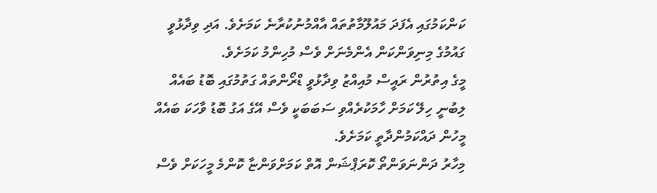ކަންކަމުގައި އެފަދަ މައުލޫމާތުތައް އާއްމުނުކުރާނެ ކަމަށެވެ. އަދި ވިދާޅުވީ ގައުމުގެ މިނިވަންކަން އެންމެނަށް ވެސް މުހިންމު ކަމަށެވެ.
މީގެ އިތުރުން ރައީސް މުއިއްޒު ވިދާޅުވީ ޑްރޯންތައް ގަތުމުގައި ބޮޑު ބައެއް ލިބުނީ ހިލޭ ކަމަށް ހާމަކުރެއްވި ސަބަބަކީ ވެސް އޭގެ އަގު ބޮޑު ވާހަކަ ބައެއް މީހުން ދައްކަމުންދާތީ ކަމަށެވެ.
މިހާރު ދަންނަވަންތޯ ކޮރަޕްޝަން އޮތް ކަމަށްވަންޏާ ކޮންމެ މީހަކަށް ވެސް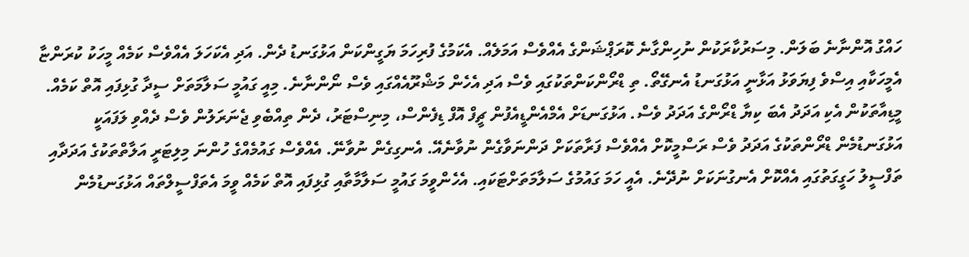ހައްގު އޮންނާނެ ބަލަން. މިސަރުކާރަކުން ނުހިންގާނެ ކޮރަޕްޝަންގެ އެއްވެސް އަމަލެއް. އެކަމުގެ ފުރިހަމަ ޔަގީންކަން އަޅުގަނޑު ދެން. އަދި އެކަހަލަ އެއްވެސް ކަމެއް މީހަކު ކުރަންޏާ އެމީހަކާއި އިސްވެ ފިޔަވަޅު އަޅާނީ އަޅުގަނޑު އެނގޭތޯ. ތި ޑްރޯންކަންތަކުގައި ވެސް އަދި އެހެން މަޝްރޫއެއްގައި ވެސް ނޯންނާނެ. މިއީ ގައުމީ ސަލާމަތަށް ސީދާ ގުޅިފައި އޮތް ކަމެއް. މީޑިއާތަކުން އެކި އަދަދު އެބަ ކިޔާ ޑްރޯންގެ އަދަދު ވެސް. އަޅުގަނޑަށް އެމްއެންޑީއެފުން ޗީފް އޮފް ޑިފެންސް، މިނިސްޓަރު، ދެން ތިއްބެވި ޖެނަރަލުން ވެސް ދެއްވި ލަފައަކީ އަޅުގަނޑުމެން ޑްރޯންތަކުގެ އަދަދު ވެސް ރަސްމީކޮށް އެއްވެސް ފަރާތަކަށް ދަންނަވާގެން ނުވާނެއޭ. އެނގިގެން ނުވާނޭ. އެއްވެސް ގައުމެއްގެ ހުންނަ މިލިޓަރީ އަލާތްތަކުގެ އަދަދާއި ތަފްސީލު ހަގީގަތުގައި އެއްކޮށް އެނގުނަކަށް ނުދޭނެ. އެއީ ހަމަ ގައުމުގެ ސަލާމަތަށްޓަކައި. އެހެންވީމަ ގައުމީ ސަލާމާތާއި ގުޅިފައި އޮތް ކަމެއް ވީމަ އެތަފްސީލްތައް އަޅުގަނޑުމެން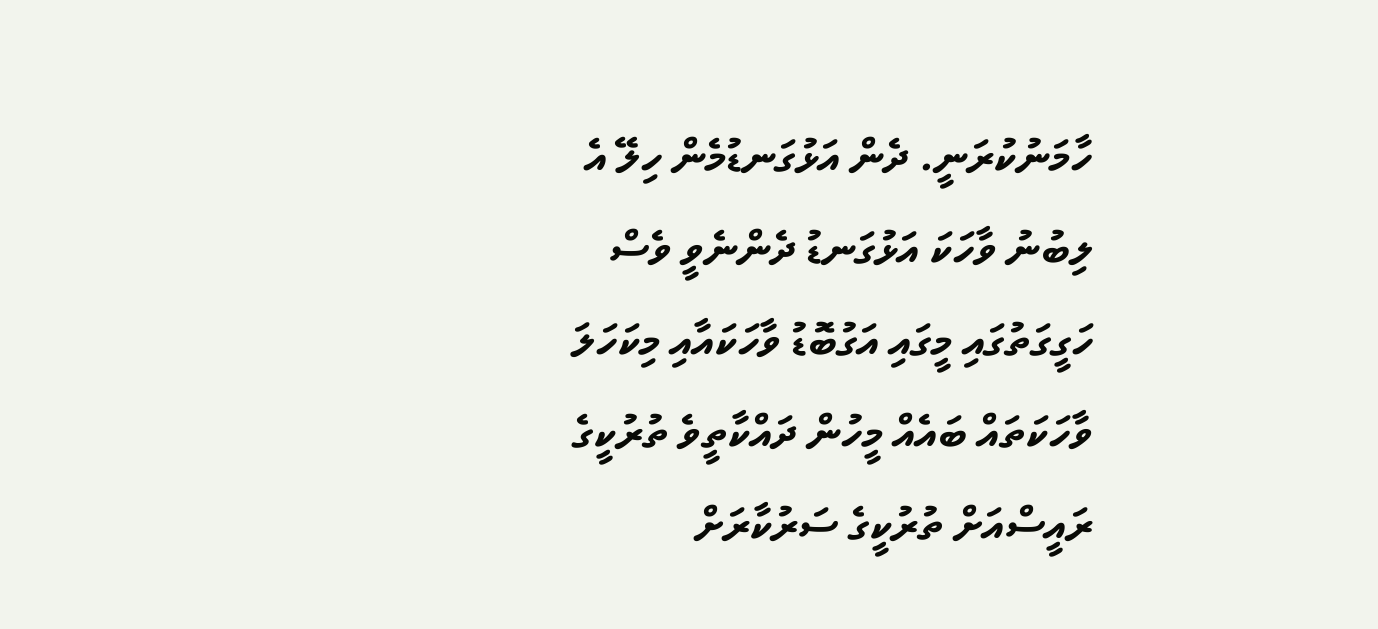ހާމަނުކުރަނީ. ދެން އަޅުގަނޑުމެން ހިލޭ އެ ލިބުނު ވާހަކަ އަޅުގަނޑު ދެންނެވީ ވެސް ހަގީގަތުގައި މީގައި އަގުބޮޑު ވާހަކައާއި މިކަހަލަ ވާހަކަތައް ބައެއް މީހުން ދައްކާތީވެ ތުރުކީގެ ރައީސްއަށް ތުރުކީގެ ސަރުކާރަށް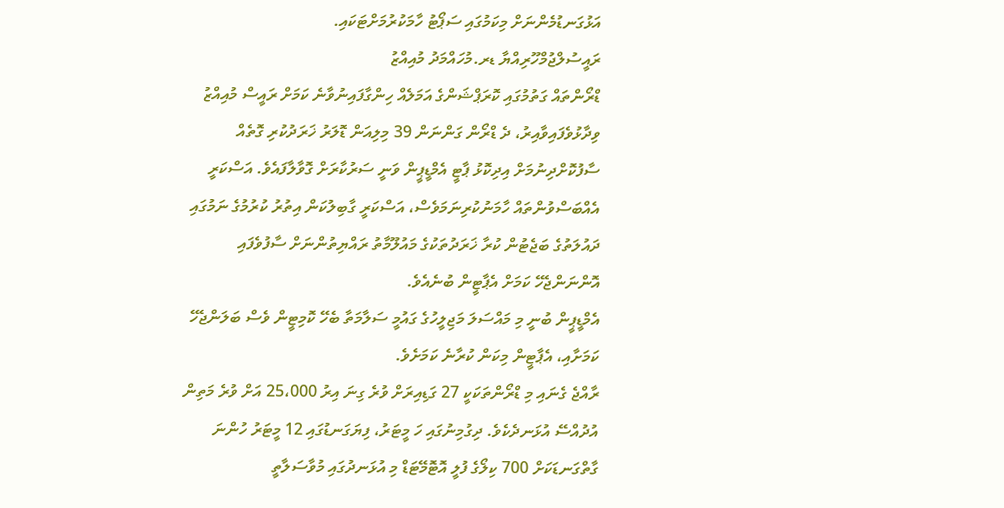އަޅުގަނޑުމެންނަށް މިކަމުގައި ސަޕޯޓު ހާމަކުރުމަށްޓަކައި.
ރައީސުލްޖުމްހޫރިއްޔާ ޑރ.މުހައްމަދު މުއިއްޒު
ޑްރޯންތައް ގަތުމުގައި ކޮރަޕްޝަންގެ އަމަލެއް ހިންގާފައިނުވާނެ ކަމަށް ރައީސް މުއިއްޒު ވިދާޅުވެފައިވާއިރު، ދެ ޑްރޯން ގަންނަން 39 މިލިއަން ޑޮލަރު ޚަރަދުކުރި ގޮތެއް ސާފުކޮށްދިނުމަށް އިދިކޮޅު ޕާޓީ އެމްޑީޕީން ވަނީ ސަރުކާރަށް ގޮވާލާފައެވެ. އަސްކަރީ އެއްބަސްވުންތައް ހާމަނުކުރިނަމަވެސް، އަސްކަރީ ގާބިލުކަން އިތުރު ކުރުމުގެ ނަމުގައި ދައުލަތުގެ ބަޖެޓުން ކުރާ ޚަރަދުތަކުގެ މައުލޫމާތު ރައްޔިތުންނަށް ސާފުވެފައި އޮންނަންޖެހޭ ކަމަށް އެޕާޓީން ބުނެއެވެ.
އެމްޑީޕީން ބުނީ މި މައްސަލަ މަޖިލީހުގެ ގައުމީ ސަލާމަތާ ބެހޭ ކޮމިޓީން ވެސް ބަލަންޖެހޭ ކަމަށާއި، އެޕާޓީން މިކަން ކުރާނެ ކަމަށެވެ.
ރާއްޖެ ގެނައި މި ޑްރޯންތަކަކީ 27 ގަޑިއިރަށް ވުރެ ގިނަ އިރު 25،000 އަށް ވުރެ މަތިން އުދުއްސޭ އުޅަނދެކެވެ. ދިގުމިނުގައި ހަ މީޓަރު، ފިޔަގަނޑުގައި 12 މީޓަރު ހުންނަ ގާތްގަނޑަކަށް 700 ކިލޯގެ ފުލީ އޮޓޮމޭޓަޑް މި އުޅަނދުގައި މުވާސަލާތީ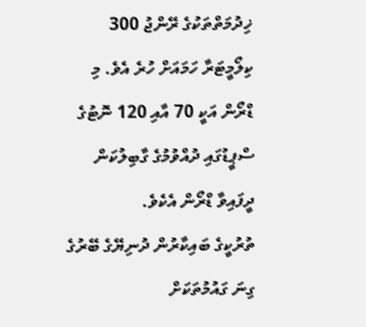ޚިދުމަތްތަކުގެ ރޭންޖު 300 ކިލޯމީޓަރާ ހަމައަށް ހުރެ އެވެ. މި ޑްރޯން އަކީ 70 އާއި 120 ނޮޓުގެ ސްޕީޑުގައި ދުއްވުމުގެ ގާބިލުކަން ދީފައިވާ ޑްރޯން އެކެވެ.
ތުރުކީގެ ބައިކާރުން ދުނިޔޭގެ ބޭރުގެ ގިނަ ގައުމުތަކަށް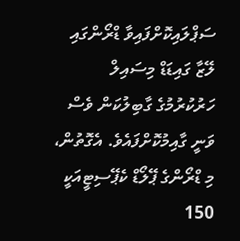ސަޕްލައިކޮށްފައިވާ ޑްރޯންގައި ލޭޒާ ގައިޑަޑް މިސައިލް ހަރުކުރުމުގެ ގާބިލުކަން ވެސް ވަނީ ގާއިމުކޮށްފައެވެ. އެގޮތުން، މި ޑްރޯންގެ ޕޭލޯޑް ކެޕޭސިޓީއަކީ 150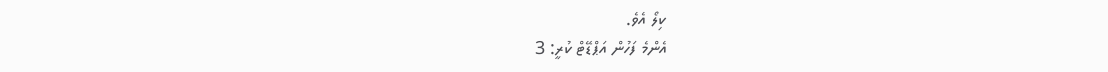ކިލޯ އެވެ.
އެންމެ ފަހުން އަޕްޑޭޓް ކުރީ: 3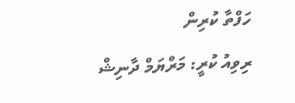ހަފްތާ ކުރިން
ރިވިއު ކުރީ: މަރްޔަމް ދާނިޝް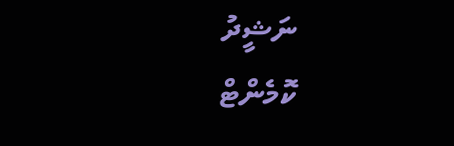ނަޝީދު
ކޮމެންޓް